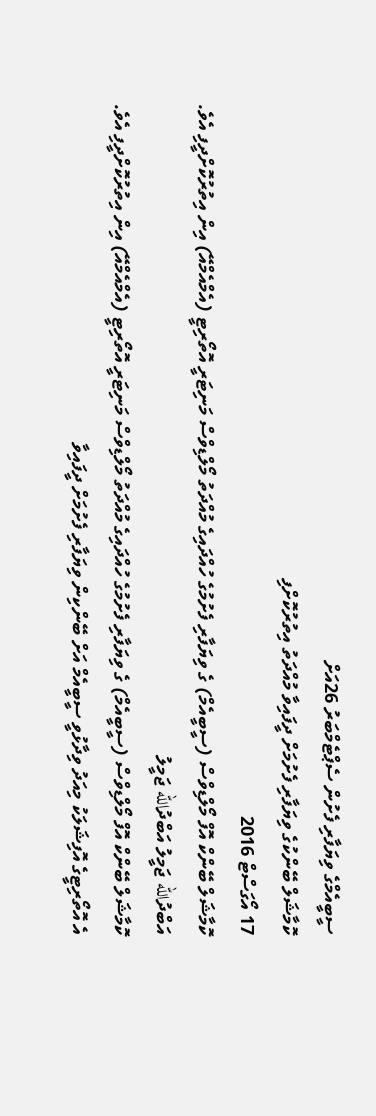ސީބީއެމްގެ ވިޔަފާރި ފެށުން ސެޕްޓެމްބަރު 26އަށް
ކޮމާޝަލް ބޭންކުގެ ވިޔަފާރި ފެށުމަށް ދީފައިވާ މުއްދަތު އިތުރުކޮށްފި
17 އޯގަސްޓް 2016
ކޮމާޝަލް ބޭންކް އޮފް މޯލްޑިވްސް (ސީބީއެމް) ގެ ވިޔަފާރި ފެށުމުގެ ހުއްދައިގެ މުއްދަތު މޯލްޑިވްސް މަނިޓަރީ އޮތޯރިޓީ (އެމްއެމްއޭ) އިން އިތުރުކޮށްދީފި އެވެ.
އަބްދުالله ޖަމީލު އަބްދުالله ޖަމީލު
ކޮމާޝަލް ބޭންކް އޮފް މޯލްޑިވްސް (ސީބީއެމް) ގެ ވިޔަފާރި ފެށުމުގެ ހުއްދައިގެ މުއްދަތު މޯލްޑިވްސް މަނިޓަރީ އޮތޯރިޓީ (އެމްއެމްއޭ) އިން އިތުރުކޮށްދީފި އެވެ.
އެ އޮތޯރިޓީގެ އޮފިޝަލަކު މިއަދު ވިދާޅުވީ ސީބީއެމް އަށް ބޭންކިން ވިޔަފާރި ފެށުމަށް ދީފައިވާ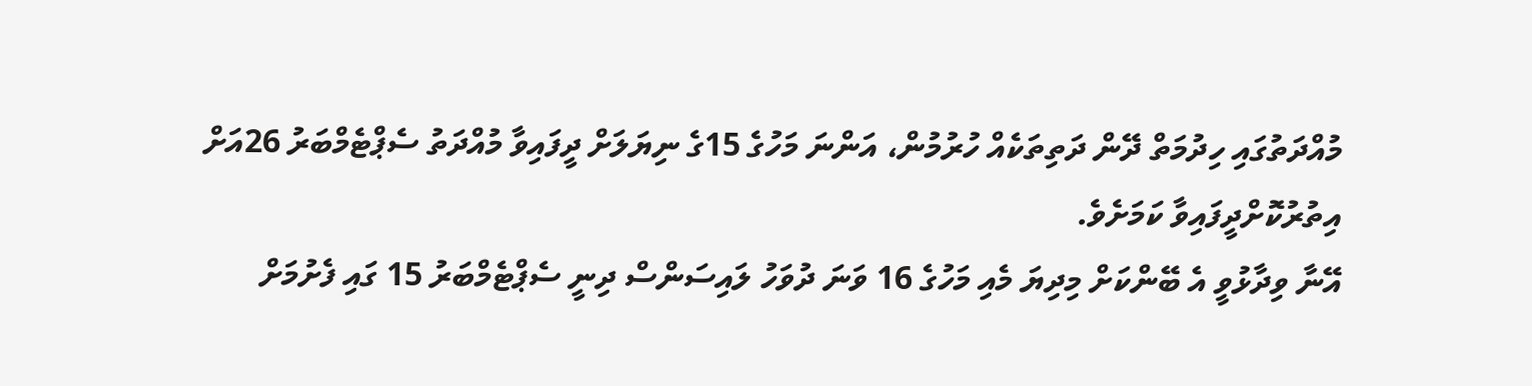މުއްދަތުގައި ހިދުމަތް ދޭން ދަތިތަކެއް ހުރުމުން، އަންނަ މަހުގެ 15ގެ ނިޔަލަށް ދީފައިވާ މުއްދަތު ސެޕްޓެމްބަރު 26އަށް އިތުރުކޮށްދީފައިވާ ކަމަށެވެ.
އޭނާ ވިދާޅުވީ އެ ބޭންކަށް މިދިޔަ މެއި މަހުގެ 16 ވަނަ ދުވަހު ލައިސަންސް ދިނީ ސެޕްޓެމްބަރު 15 ގައި ފެށުމަށް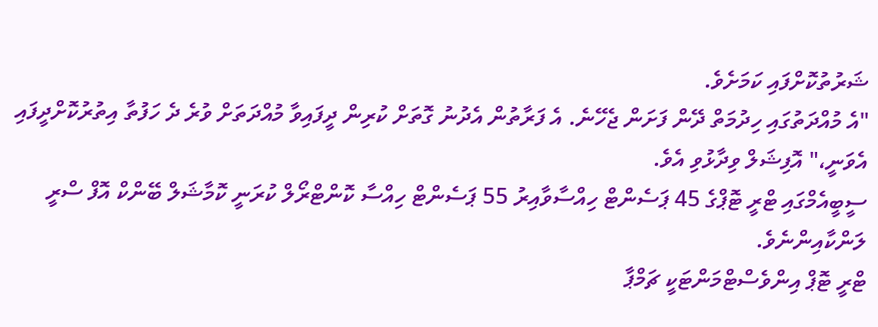ޝަރުތުކޮށްފައި ކަމަށެވެ.
"އެ މުއްދަތުގައި ހިދުމަތް ދޭން ފަށަން ޖެހޭނެ. އެ ފަރާތުން އެދުނު ގޮތަށް ކުރިން ދީފައިވާ މުއްދަތަށް ވުރެ ދެ ހަފުތާ އިތުރުކޮށްދީފައި އެވަނީ،" އޮފިޝަލް ވިދާޅުވި އެވެ.
ސީބީއެމްގައި ޓްރީ ޓޮޕްގެ 45 ޕަސެންޓް ހިއްސާވާއިރު 55 ޕަސެންޓް ހިއްސާ ކޮންޓްރޯލް ކުރަނީ ކޮމާޝަލް ބޭންކް އޮފް ސްރީ ލަންކާއިންނެވެ.
ޓްރީ ޓޮޕް އިންވެސްޓްމަންޓަކީ ޗަމްޕާ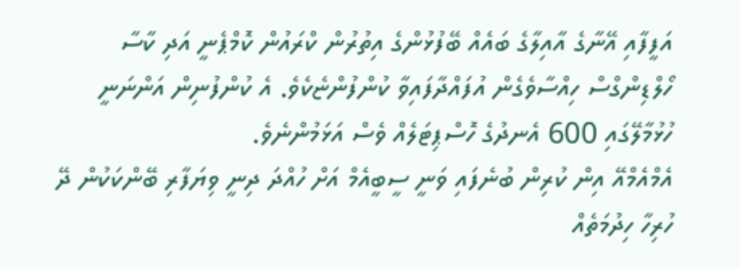އަފީފާއި އޭނާގެ އާއިލާގެ ބައެއް ބޭފުޅުންގެ އިތުރުން ކްރައުން ކޮމްޕެނީ އަދި ކާސާ ހޯލްޑިންގްސް ހިއްސާވެގެން އުފައްދާފައިވާ ކުންފުންޏެކެވެ. އެ ކުންފުނިން އަންނަނީ ހުޅުމާލޭގައި 600 އެނދުގެ ހޮސްޕިޓަލެއް ވެސް އަޅަމުންނެވެ.
އެމްއެމްއޭ އިން ކުރިން ބުނެފައި ވަނީ ސީބީއެމް އަށް ހުއްދަ ދިނީ ވިޔަފާރި ބޭންކަކުން ދޭ ހުރިހާ ހިދުމަތެއް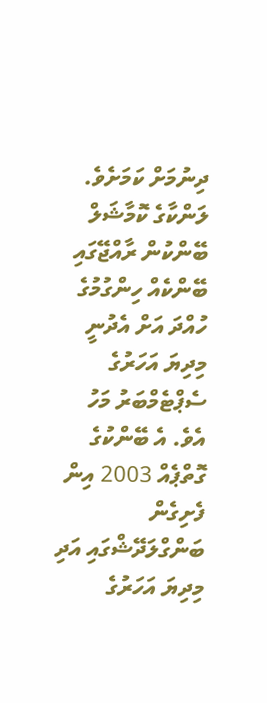ދިނުމަށް ކަމަށެވެ.
ލަންކާގެ ކޮމާޝަލް ބޭންކުން ރާއްޖޭގައި ބޭންކެއް ހިންގުމުގެ ހުއްދަ އަށް އެދުނީ މިދިޔަ އަހަރުގެ ސެޕްޓެމްބަރު މަހު އެވެ. އެ ބޭންކުގެ ގޮތްޕެއް 2003 އިން ފެށިގެން ބަންގްލަދޭޝްގައި އަދި މިދިޔަ އަހަރުގެ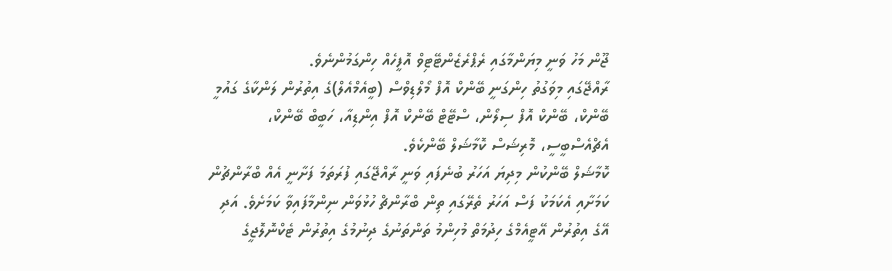ޖޫން މަހު ވަނީ މިޔަންމާގައި ރެޕްރެޒެންޓޭޓިވް އޮފީހެއް ހިންގަމުންނެވެ.
ރާއްޖޭގައި މިވަގުތު ހިންގަނީ ބޭންކް އޮފް މޯލްޑިވްސް (ބީއެމްއެލް)ގެ އިތުރުން ލަންކާގެ ގައުމީ ބޭންކް، ބޭންކް އޮފް ސިލޯން، ސްޓޭޓް ބޭންކް އޮފް އިންޑިއާ، ހަބީބް ބޭންކް، އެޗްއެސްބީސީ، މޮރިޝަސް ކޮމާޝަލް ބޭންކެވެ.
ކޮމާޝަލް ބޭންކުން މިދިޔަ އަހަރު ބުނެފައި ވަނީ ރާއްޖޭގައި ފުރަތަމަ ފަށާނީ އެއް ބްރާންޗުން ކަމަށާއި އެކަމަކު ފަސް އަހަރު ތެރޭގައި ތިން ބްރާންޗް ހުޅުވަން ނިންމާފައިވާ ކަމަށެވެ. އަދި އޭގެ އިތުރުން އޭޓީއެމްގެ ހިދުމަތް މުހިންމު ތަންތަނުގެ ދިނުމުގެ އިތުރުން ޓެކްނޮލޮޖީގެ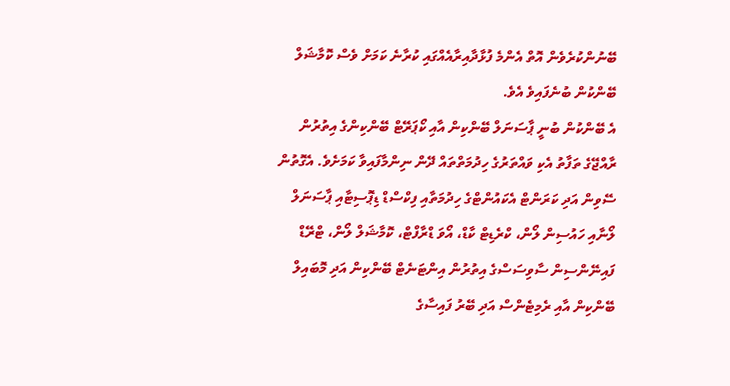ބޭނުންކުރެވެން އޮތް އެންމެ ފުޅާދާއިރާއެއްގައި ކުރާނެ ކަމަށް ވެސް ކޮމާޝަލް ބޭންކުން ބުނެފައިވެ އެވެ.
އެ ބޭންކުން ބުނީ ޕާސަނަލް ބޭންކިން އާއި ކޯޕަރޭޓް ބޭންކިންގެ އިތުރުން ރާއްޖޭގެ ތަފާތު އެކި ވައްތަރުގެ ހިދުމަތްތައް ދޭން ނިންމާފައިވާ ކަމަށެވެ. އެގޮތުން ސޭވިން އަދި ކަރަންޓް އެކައުންޓްގެ ހިދުމަތާއި ފިކްސްޑް ޑިޕޮސިޓާއި ޕާސަނަލް ލޯނާއި ހައުސިން ލޯން، ކްރެޑިޓް ކާޑް، އޯވަ ޑްރާފްޓް، ކޮމާޝަލް ލޯން، ޓްރޭޑް ފައިނޭންސިން ސާވިސަސްގެ އިތުރުން އިންޓަނެޓް ބޭންކިން އަދި މޮބައިލް ބޭންކިން އާއި ރެމިޓެންސް އަދި ބޭރު ފައިސާގެ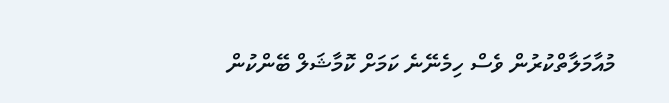މުއާމަލާތްކުރުން ވެސް ހިމެނޭނެ ކަމަށް ކޮމާޝަލް ބޭންކުން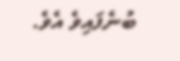ބުނެފައިވެ އެވެ.